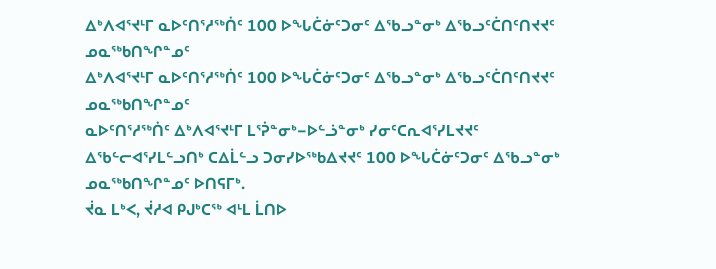ᐃᒃᐱᐊᕐᔪᒻᒥ ᓇᐅᑦᑎᕐᓱᖅᑏᑦ 100 ᐅᖓᑖᓃᑦᑐᓂᑦ ᐃᖃᓗᓐᓂᒃ ᐃᖃᓗᑦᑖᑎᑦᑎᔪᔪᑦ ᓄᓇᖅᑲᑎᖏᓐᓄᑦ
ᐃᒃᐱᐊᕐᔪᒻᒥ ᓇᐅᑦᑎᕐᓱᖅᑏᑦ 100 ᐅᖓᑖᓃᑦᑐᓂᑦ ᐃᖃᓗᓐᓂᒃ ᐃᖃᓗᑦᑖᑎᑦᑎᔪᔪᑦ ᓄᓇᖅᑲᑎᖏᓐᓄᑦ
ᓇᐅᑦᑎᕐᓱᖅᑏᑦ ᐃᒃᐱᐊᕐᔪᒻᒥ ᒪᕐᕉᓐᓂᒃ−ᐅᓪᓘᓐᓂᒃ ᓯᓂᑦᑕᕆᐊᕐᓯᒪᔪᔪᑦ ᐃᖃᓪᓕᐊᕐᓯᒪᓪᓗᑎᒃ ᑕᐃᒫᓪᓗ ᑐᓂᓯᐅᖅᑲᐃᔪᔪᑦ 100 ᐅᖓᑖᓃᑦᑐᓂᑦ ᐃᖃᓗᓐᓂᒃ ᓄᓇᖅᑲᑎᖏᓐᓄᑦ ᐅᑎᕋᒥᒃ.
ᔫᓇ ᒪᒃᐸ, ᔫᓱᐊ ᑭᒍᒃᑕᖅ ᐊᒻᒪ ᒫᑎᐅ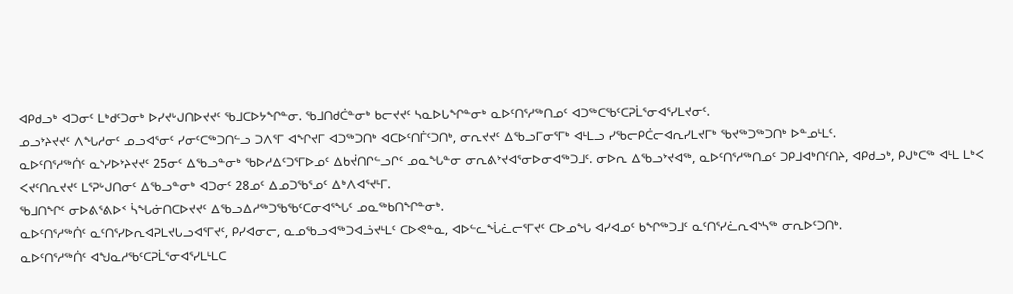ᐊᑭᑯᓗᒃ ᐊᑐᓂᑦ ᒪᒃᑯᑦᑐᓂᒃ ᐅᓯᔪᒡᒍᑎᐅᔪᔪᑦ ᖃᒧᑕᐅᔭᖏᓐᓂ. ᖃᒧᑎᑯᑖᓐᓂᒃ ᑲᓕᔪᔪᑦ ᓴᓇᐅᒐᖏᓐᓂᒃ ᓇᐅᑦᑎᕐᓱᖅᑎᓄᑦ ᐊᑐᖅᑕᖃᑦᑕᕈᒫᕐᓂᐊᕐᓯᒪᔪᓂᑦ.
ᓄᓗᔾᔨᔪᔪᑦ ᐱᖓᓱᓂᑦ ᓄᓗᐊᕐᓂᑦ ᓯᓂᑦᑕᖅᑐᑎᓪᓗ ᑐᐱᕐᒥ ᐊᖏᔪᒥ ᐊᑐᖅᑐᑎᒃ ᐊᑕᐅᑦᑎᒦᑦᑐᑎᒃ, ᓂᕆᔪᔪᑦ ᐃᖃᓗᒥᓂᕐᒥᒃ ᐊᒻᒪᓗ ᓯᖃᓕᑭᑖᓕᐊᕆᓯᒪᔪᒥᒃ ᖃᔪᖅᑐᖅᑐᑎᒃ ᐅᓐᓄᒻᒪᑦ.
ᓇᐅᑦᑎᕐᓱᖅᑏᑦ ᓇᔅᓯᐅᔾᔨᔪᔪᑦ 25ᓂᑦ ᐃᖃᓗᓐᓂᒃ ᖃᐅᓱᐃᑦᑐᕐᒥᐅᓄᑦ ᐃᑲᔫᑎᒋᓪᓗᒋᑦ ᓄᓇᖓᓐᓂ ᓂᕆᕕᔾᔪᐊᕐᓂᐅᓂᐊᖅᑐᒧᑦ. ᓂᐅᕆ ᐃᖃᓗᔾᔪᐊᖅ, ᓇᐅᑦᑎᕐᓱᖅᑎᓄᑦ ᑐᑭᒧᐊᒃᑎᑦᑎᔨ, ᐊᑭᑯᓗᒃ, ᑭᒍᒃᑕᖅ ᐊᒻᒪ ᒪᒃᐸ ᐸᔪᑦᑎᕆᔪᔪᑦ ᒪᕐᕈᒡᒍᑎᓂᑦ ᐃᖃᓗᓐᓂᒃ ᐊᑐᓂᑦ 28ᓄᑦ ᐃᓄᑐᖃᕐᓄᑦ ᐃᒃᐱᐊᕐᔪᒻᒥ.
ᖃᒧᑎᖏᑦ ᓂᐅᕕᕐᕕᐅᑉ ᓵᖓᓃᑎᑕᐅᔪᔪᑦ ᐃᖃᓗᐃᓱᖅᑐᖃᖃᑦᑕᓂᐊᕐᖓᑦ ᓄᓇᖅᑲᑎᖏᓐᓂᒃ.
ᓇᐅᑦᑎᕐᓱᖅᑏᑦ ᓇᑦᑎᕐᓯᐅᕆᐊᕈᒪᔪᒐᓗᐊᕐᒥᔪᑦ, ᑭᓯᐊᓂᓕ, ᓇᓄᖃᓗᐊᖅᑐᐊᓘᔪᒻᒪᑦ ᑕᐅᕙᓐᓇ, ᐊᐅᓪᓚᖔᓛᓕᕐᒥᔪᑦ ᑕᐅᓄᖓ ᐊᓯᐊᓄᑦ ᑲᖏᖅᑐᒧᑦ ᓇᑦᑎᕐᓯᓛᕆᐊᔅᓴᖅ ᓂᕆᐅᑦᑐᑎᒃ.
ᓇᐅᑦᑎᕐᓱᖅᑏᑦ ᐊᖑᓇᓱᖃᑦᑕᕈᒫᕐᓂᐊᕐᓯᒪᒻᒪᑕ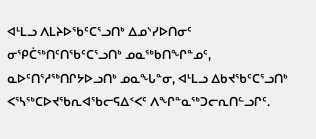ᐊᒻᒪᓗ ᐱᒪᔨᐅᖃᑦᑕᕐᓗᑎᒃ ᐃᓄᔅᓯᐅᑎᓂᑦ ᓂᕿᑖᖅᑎᑦᑎᖃᑦᑕᕐᓗᑎᒃ ᓄᓇᖅᑲᑎᖏᓐᓄᑦ, ᓇᐅᑦᑎᕐᓱᖅᑎᒋᔭᐅᓗᑎᒃ ᓄᓇᖓᓐᓂ, ᐊᒻᒪᓗ ᐃᑲᔪᖃᑦᑕᕐᓗᑎᒃ ᐸᕐᓴᖅᑕᐅᔪᖃᕆᐊᖃᓕᕋᐃᑉᐸᑦ ᐱᖏᓐᓇᖅᑐᓕᕆᑎᓪᓗᒋᑦ.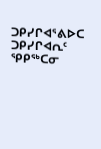ᑐᑭᓯᒋᐊᕐᕕᐅᑕ
ᑐᑭᓯᒋᐊᕆᑦ ᕿᑭᖅᑕᓂ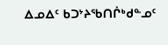ᐃᓄᐃᑦ ᑲᑐᔾᔨᖃᑎᒌᒃᑯᓐᓄᑦ